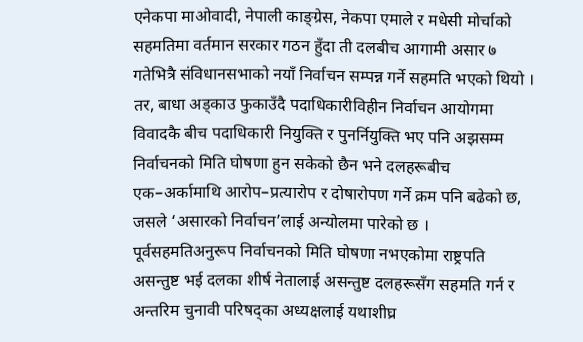एनेकपा माओवादी, नेपाली काङ्ग्रेस, नेकपा एमाले र मधेसी मोर्चाको सहमतिमा वर्तमान सरकार गठन हुँदा ती दलबीच आगामी असार ७ गतेभित्रै संविधानसभाको नयाँ निर्वाचन सम्पन्न गर्ने सहमति भएको थियो । तर, बाधा अड्काउ फुकाउँदै पदाधिकारीविहीन निर्वाचन आयोगमा विवादकै बीच पदाधिकारी नियुक्ति र पुनर्नियुक्ति भए पनि अझसम्म निर्वाचनको मिति घोषणा हुन सकेको छैन भने दलहरूबीच एक–अर्कामाथि आरोप–प्रत्यारोप र दोषारोपण गर्ने क्रम पनि बढेको छ, जसले ‘असारको निर्वाचन’लाई अन्योलमा पारेको छ ।
पूर्वसहमतिअनुरूप निर्वाचनको मिति घोषणा नभएकोमा राष्ट्रपति असन्तुष्ट भई दलका शीर्ष नेतालाई असन्तुष्ट दलहरूसँग सहमति गर्न र अन्तरिम चुनावी परिषद्का अध्यक्षलाई यथाशीघ्र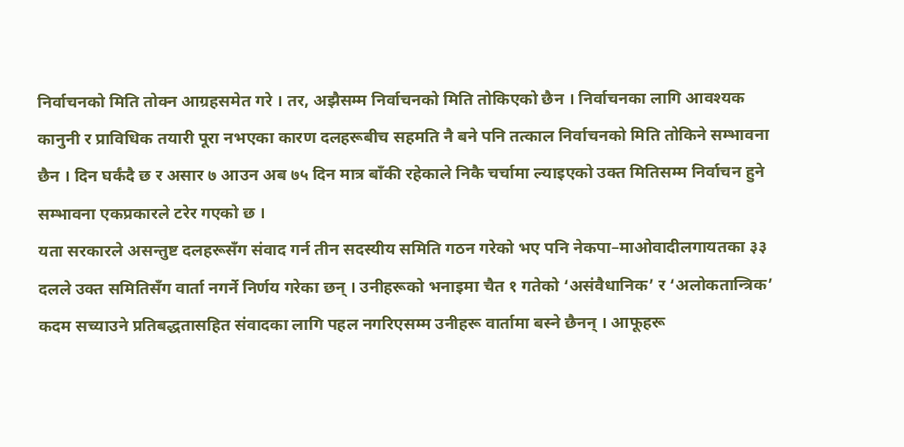निर्वाचनको मिति तोक्न आग्रहसमेत गरे । तर, अझैसम्म निर्वाचनको मिति तोकिएको छैन । निर्वाचनका लागि आवश्यक कानुनी र प्राविधिक तयारी पूरा नभएका कारण दलहरूबीच सहमति नै बने पनि तत्काल निर्वाचनको मिति तोकिने सम्भावना छैन । दिन घर्कंदै छ र असार ७ आउन अब ७५ दिन मात्र बाँकी रहेकाले निकै चर्चामा ल्याइएको उक्त मितिसम्म निर्वाचन हुने सम्भावना एकप्रकारले टरेर गएको छ ।
यता सरकारले असन्तुष्ट दलहरूसँग संवाद गर्न तीन सदस्यीय समिति गठन गरेको भए पनि नेकपा–माओवादीलगायतका ३३ दलले उक्त समितिसँग वार्ता नगर्ने निर्णय गरेका छन् । उनीहरूको भनाइमा चैत १ गतेको ‘असंवैधानिक’ र ‘अलोकतान्त्रिक’ कदम सच्याउने प्रतिबद्धतासहित संवादका लागि पहल नगरिएसम्म उनीहरू वार्तामा बस्ने छैनन् । आफूहरू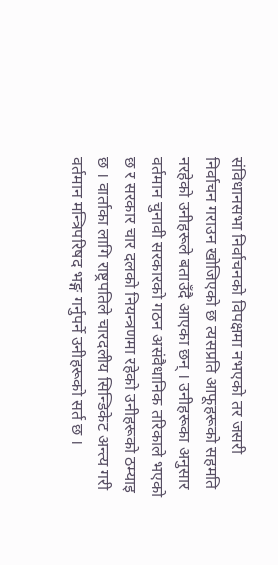संविधानसभा निर्वाचनको विपक्षमा नभएको तर जसरी निर्वाचन गराउन खोजिएको छ त्यसप्रति आफूहरूको सहमति नरहेको उनीहरूले बताउँदै आएका छन् । उनीहरूका अनुसार वर्तमान चुनावी सरकारको गठन असंवैधानिक तरिकाले भएको छ र सरकार चार दलको नियन्त्रणमा रहेको उनीहरूको ठम्याइ छ । वार्ताका लागि राष्ट्रपतिले चारदलीय सिन्डिकेट अन्त्य गरी वर्तमान मन्त्रिपरिषद भङ्ग गर्नुपर्ने उनीहरूको सर्त छ ।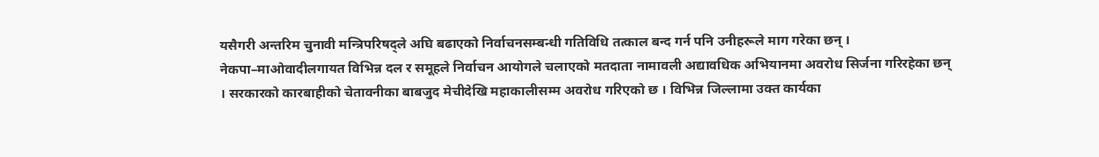यसैगरी अन्तरिम चुनावी मन्त्रिपरिषद्ले अघि बढाएको निर्वाचनसम्बन्धी गतिविधि तत्काल बन्द गर्न पनि उनीहरूले माग गरेका छन् ।
नेकपा–माओवादीलगायत विभिन्न दल र समूहले निर्वाचन आयोगले चलाएको मतदाता नामावली अद्यावधिक अभियानमा अवरोध सिर्जना गरिरहेका छन् । सरकारको कारबाहीको चेतावनीका बाबजुद मेचीदेखि महाकालीसम्म अवरोध गरिएको छ । विभिन्न जिल्लामा उक्त कार्यका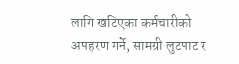लागि खटिएका कर्मचारीको अपहरण गर्ने, सामग्री लुटपाट र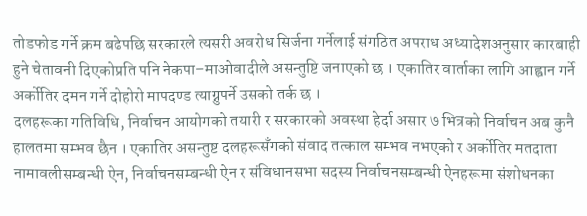तोडफोड गर्ने क्रम बढेपछि सरकारले त्यसरी अवरोध सिर्जना गर्नेलाई संगठित अपराध अध्यादेशअनुसार कारबाही हुने चेतावनी दिएकोप्रति पनि नेकपा–माओवादीले असन्तुष्टि जनाएको छ । एकातिर वार्ताका लागि आह्वान गर्ने अर्कोतिर दमन गर्ने दोहोरो मापदण्ड त्याग्नुपर्ने उसको तर्क छ ।
दलहरूका गतिविधि, निर्वाचन आयोगको तयारी र सरकारको अवस्था हेर्दा असार ७ भित्रको निर्वाचन अब कुनै हालतमा सम्भव छैन । एकातिर असन्तुष्ट दलहरूसँगको संवाद तत्काल सम्भव नभएको र अर्कोतिर मतदाता नामावलीसम्बन्धी ऐन, निर्वाचनसम्बन्धी ऐन र संविधानसभा सदस्य निर्वाचनसम्बन्धी ऐनहरूमा संशोधनका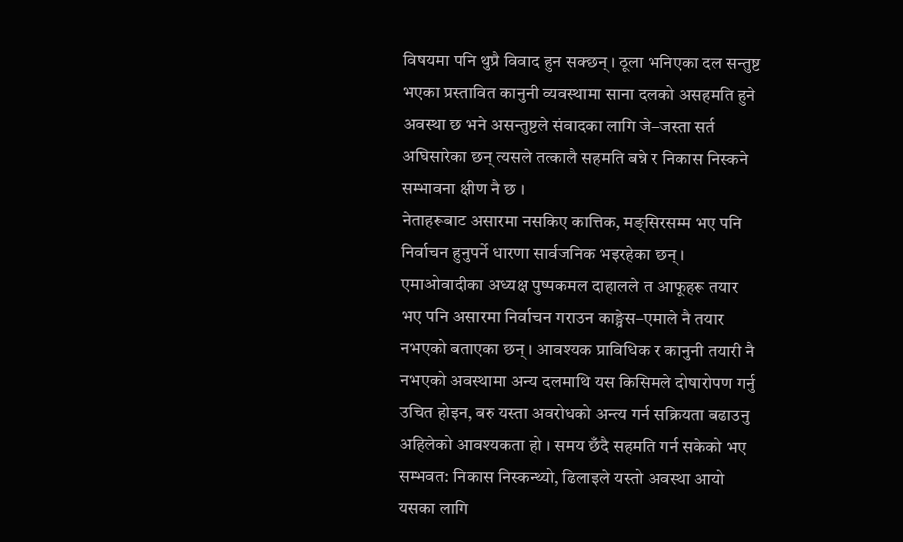विषयमा पनि थुप्रै विवाद हुन सक्छन् । ठूला भनिएका दल सन्तुष्ट भएका प्रस्तावित कानुनी व्यवस्थामा साना दलको असहमति हुने अवस्था छ भने असन्तुष्टले संवादका लागि जे–जस्ता सर्त अघिसारेका छन् त्यसले तत्कालै सहमति बन्ने र निकास निस्कने सम्भावना क्षीण नै छ ।
नेताहरूबाट असारमा नसकिए कात्तिक, मङ्सिरसम्म भए पनि निर्वाचन हुनुपर्ने धारणा सार्वजनिक भइरहेका छन् । एमाओवादीका अध्यक्ष पुष्पकमल दाहालले त आफूहरू तयार भए पनि असारमा निर्वाचन गराउन काङ्ग्रेस–एमाले नै तयार नभएको बताएका छन् । आवश्यक प्राविधिक र कानुनी तयारी नै नभएको अवस्थामा अन्य दलमाथि यस किसिमले दोषारोपण गर्नु उचित होइन, बरु यस्ता अवरोधको अन्त्य गर्न सक्रियता बढाउनु अहिलेको आवश्यकता हो । समय छँदै सहमति गर्न सकेको भए सम्भवत: निकास निस्कन्थ्यो, ढिलाइले यस्तो अवस्था आयो यसका लागि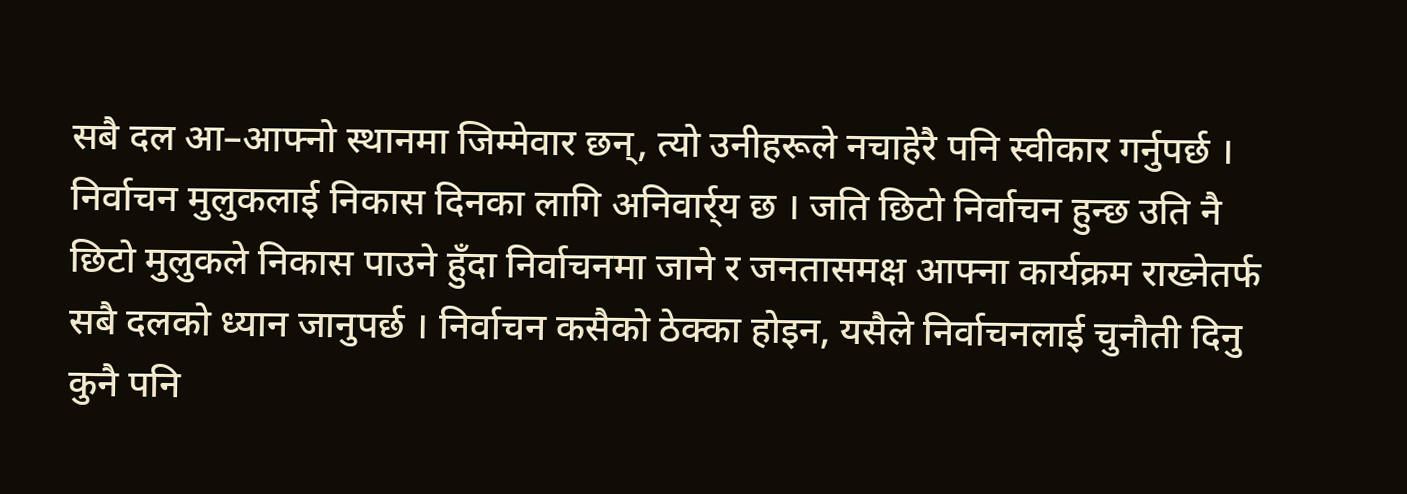सबै दल आ–आफ्नो स्थानमा जिम्मेवार छन्, त्यो उनीहरूले नचाहेरै पनि स्वीकार गर्नुपर्छ ।
निर्वाचन मुलुकलाई निकास दिनका लागि अनिवार्र्य छ । जति छिटो निर्वाचन हुन्छ उति नै छिटो मुलुकले निकास पाउने हुँदा निर्वाचनमा जाने र जनतासमक्ष आफ्ना कार्यक्रम राख्नेतर्फ सबै दलको ध्यान जानुपर्छ । निर्वाचन कसैको ठेक्का होइन, यसैले निर्वाचनलाई चुनौती दिनु कुनै पनि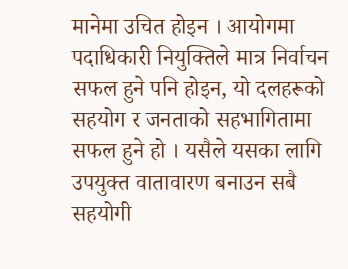मानेमा उचित होइन । आयोगमा पदाधिकारी नियुक्तिले मात्र निर्वाचन सफल हुने पनि होइन, यो दलहरूको सहयोग र जनताको सहभागितामा सफल हुने हो । यसैले यसका लागि उपयुक्त वातावारण बनाउन सबै सहयोगी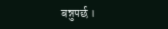बन्नुपर्छ ।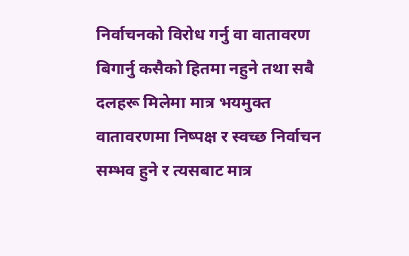निर्वाचनको विरोध गर्नु वा वातावरण बिगार्नु कसैको हितमा नहुने तथा सबै दलहरू मिलेमा मात्र भयमुक्त वातावरणमा निष्पक्ष र स्वच्छ निर्वाचन सम्भव हुने र त्यसबाट मात्र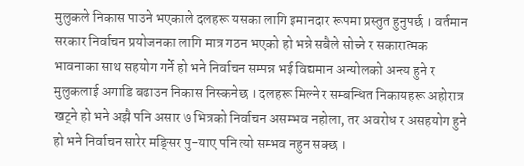मुलुकले निकास पाउने भएकाले दलहरू यसका लागि इमानदार रूपमा प्रस्तुत हुनुपर्छ । वर्तमान सरकार निर्वाचन प्रयोजनका लागि मात्र गठन भएको हो भन्ने सबैले सोच्ने र सकारात्मक भावनाका साथ सहयोग गर्ने हो भने निर्वाचन सम्पन्न भई विद्यमान अन्योलको अन्त्य हुने र मुलुकलाई अगाडि बढाउन निकास निस्कनेछ । दलहरू मिल्ने र सम्बन्धित निकायहरू अहोरात्र खट्ने हो भने अझै पनि असार ७ भित्रको निर्वाचन असम्भव नहोला, तर अवरोध र असहयोग हुने हो भने निर्वाचन सारेर मङ्सिर पु-याए पनि त्यो सम्भव नहुन सक्छ ।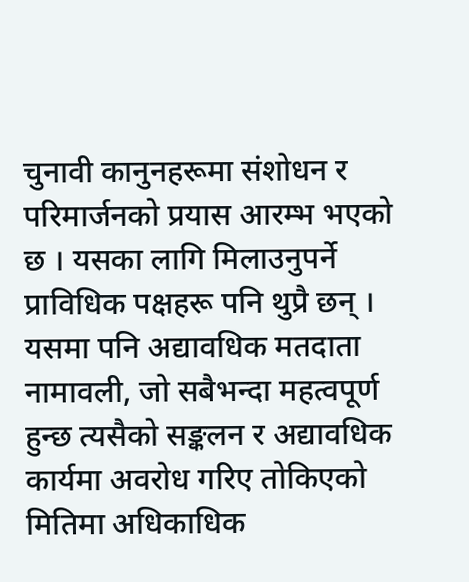चुनावी कानुनहरूमा संशोधन र परिमार्जनको प्रयास आरम्भ भएको छ । यसका लागि मिलाउनुपर्ने प्राविधिक पक्षहरू पनि थुप्रै छन् । यसमा पनि अद्यावधिक मतदाता नामावली, जो सबैभन्दा महत्वपूर्ण हुन्छ त्यसैको सङ्कलन र अद्यावधिक कार्यमा अवरोध गरिए तोकिएको मितिमा अधिकाधिक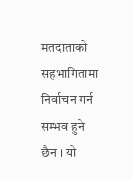मतदाताको सहभागितामा निर्वाचन गर्न सम्भव हुने छैन । यो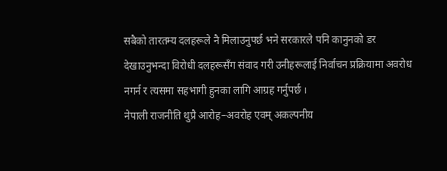सबैको तारतम्य दलहरूले नै मिलाउनुपर्छ भने सरकारले पनि कानुनको डर देखाउनुभन्दा विरोधी दलहरूसँग संवाद गरी उनीहरूलाई निर्वाचन प्रक्रियामा अवरोध नगर्न र त्यसमा सहभागी हुनका लागि आग्रह गर्नुपर्छ ।
नेपाली राजनीति थुप्रै आरोह–अवरोह एवम् अकल्पनीय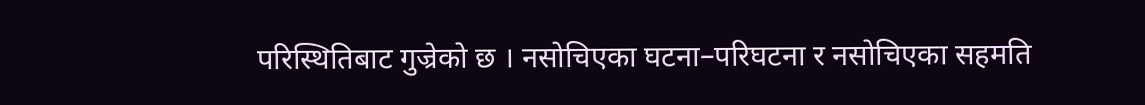परिस्थितिबाट गुज्रेको छ । नसोचिएका घटना–परिघटना र नसोचिएका सहमति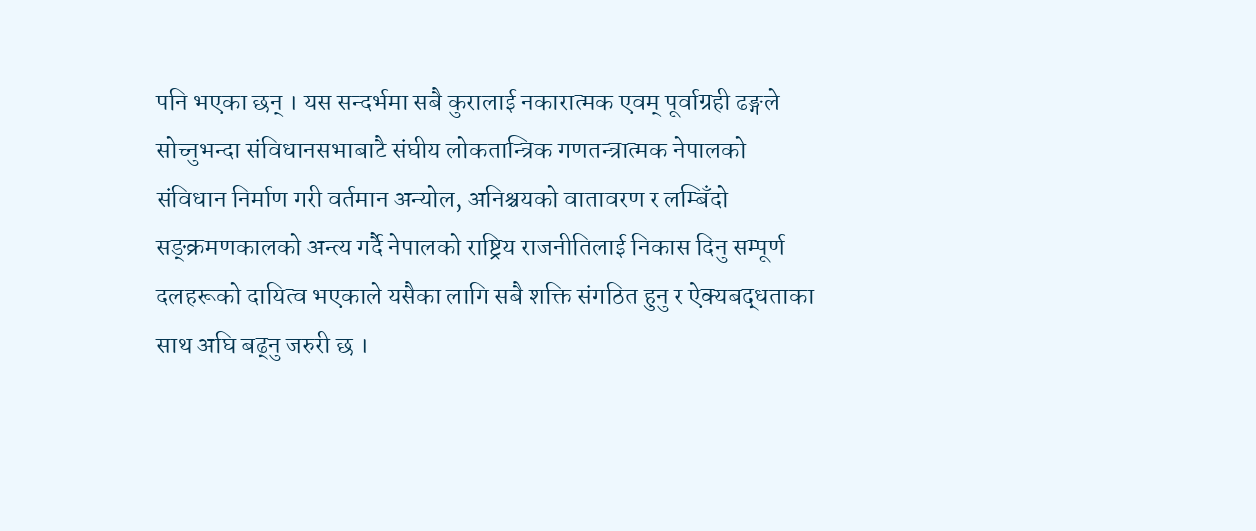पनि भएका छन् । यस सन्दर्भमा सबै कुरालाई नकारात्मक एवम् पूर्वाग्रही ढङ्गले सोच्नुभन्दा संविधानसभाबाटै संघीय लोकतान्त्रिक गणतन्त्रात्मक नेपालको संविधान निर्माण गरी वर्तमान अन्योल, अनिश्चयको वातावरण र लम्बिँदो सङ्क्रमणकालको अन्त्य गर्दै नेपालको राष्ट्रिय राजनीतिलाई निकास दिनु सम्पूर्ण दलहरूको दायित्व भएकाले यसैका लागि सबै शक्ति संगठित हुनु र ऐक्यबद्धताका साथ अघि बढ्नु जरुरी छ ।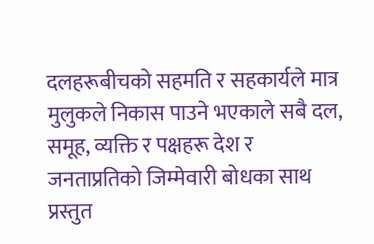दलहरूबीचको सहमति र सहकार्यले मात्र मुलुकले निकास पाउने भएकाले सबै दल, समूह, व्यक्ति र पक्षहरू देश र जनताप्रतिको जिम्मेवारी बोधका साथ प्रस्तुत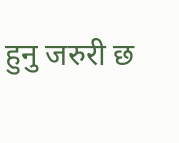हुनु जरुरी छ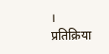।
प्रतिक्रिया